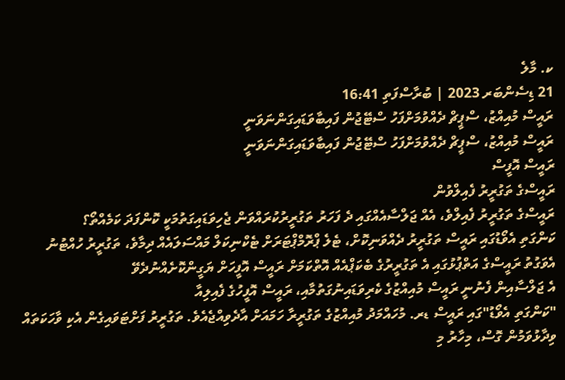ކ. މާލެ
21 ޑިސެންބަރ 2023 | ބުރާސްފަތި 16:41
ރައީސް މުއިއްޒު، ސްޕީޗް ދެއްވުމަށްފަހު ސްޓޭޖުން ފައިބާވަޑައިގަންނަވަނީ
ރައީސް މުއިއްޒު، ސްޕީޗް ދެއްވުމަށްފަހު ސްޓޭޖުން ފައިބާވަޑައިގަންނަވަނީ
ރައީސް އޮފީސް
ރައީސްގެ ތަގުރީރު ފެއިލްވުން
ރައީސްގެ ތަގުރީރު ފެއިލްވެ، އެއް ޖަލްސާއެއްގައި ދެ ފަހަރު ތަގުރީރުކުރައްވަން ޖެހިވަޑައިގަތުމަކީ ކޮންފަދަ ކަމެއްތޯ؟
ކަންގަތި އެވޯޑުގައި ރައީސް ތަގުރީރު ދެއްވަނިކޮށް، ޓެލެ ޕްރޮމްޕްޓަރަށް ޓެކްނިކަލް މައްސަލައެއް ދިމާވެ، ތަގުރީރު ހުއްޓުނު
އެވަގުތު ރައީސްގެ އަތްޕުޅުގައި އެ ތަގުރީރުގެ ބެކަޕްއެއް އޮތްކަމަށް ރައީސް އޮފީހަށް ޔަގީންކޮށެއްނުދެވޭ
އެ ޖަލްސާއިން ފެނުނީ ރައީސް މުއިއްޒުގެ ކެރިވަޑައިނުގަތުމާއި، ރައީސް އޮފީހުގެ ފެއިލިއާ
"ކަންގަތި އެވޯޑު"ގައި ރައީސް ޑރ. މުހައްމަދު މުއިއްޒުގެ ތަގުރީރާ ހަމައަށް އާދެވިއްޖެއެވެ. ތަގުރީރު ފަށްޓަވައިގެން އެކި ވާހަކަތައް ވިދާޅުވަމުން ގޮސް، މިހާރު މި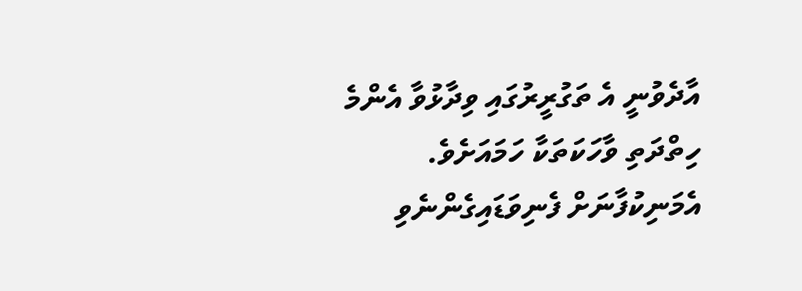އާދެވުނީ އެ ތަގުރީރުގައި ވިދާޅުވާ އެންމެ ހިތްދަތި ވާހަކަތަކާ ހަމައަށެވެ. އެމަނިކުފާނަށް ފެނިވަޑައިގެންނެވި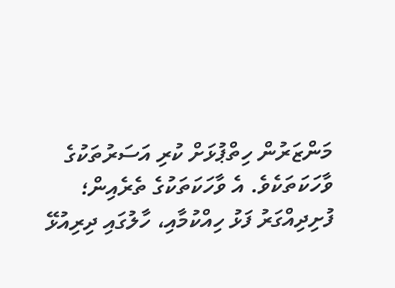މަންޒަރުން ހިތްޕުޅަށް ކުރި އަސަރުތަކުގެ ވާހަކަތަކެވެ. އެ ވާހަކަތަކުގެ ތެރެއިން؛ ފުށިދިއްގަރު ފަޅު ހިއްކުމާއި، ހާލުގައި ދިރިއުޅޭ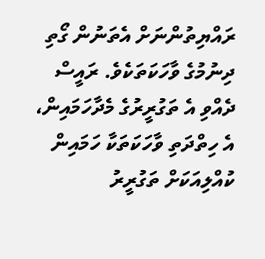ރައްޔިތުންނަށް އެތަނުން ގޯތި ދިނުމުގެ ވާހަކަތަކެވެ. ރައީސް ދެއްވި އެ ތަގުރީރުގެ މެދާހަމައިން، އެ ހިތްދަތި ވާހަކަތަކާ ހަމައިން ކުއްލިއަކަށް ތަގުރީރު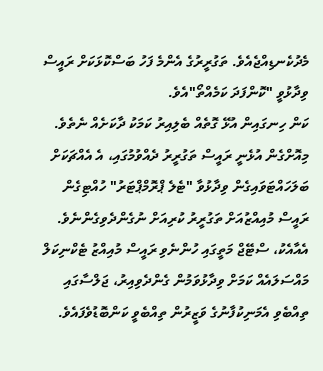މެދުކެނޑިއްޖެއެވެ. ތަގުރީރުގެ އެންމެ ފަހު ބަސްކޮޅަކަށް ރައީސް ވިދާޅުވީ "ކޮންފަދަ ކަމެއްތޯ"އެވެ.
ކަން ހިނގައިން އުޅޭ ގޮތެއް ބެލިއިރު ކަމަކު ދާކަށެއް ނެތެވެ. މިއޮށްގެން އުޅެނީ ރައީސް ތަގުރީރު ދެއްވުމުގައި، އެ އެއްޗަކަށް ބަލަހައްޓަވައިގެން ވިދާޅުވާ "ޓެލެ ޕްރޮމްޕްޓަރު" ހުއްޓިގެން ރައީސް މުއިއްޒުއަށް ތަގުރީރު ކުރިއަށް ނުގެންދެވިގެންނެވެ. އެއާއެކު، ސްޓޭޖް މަތީގައި ހުންނެވި ރައީސް މުއިއްޒު ޓެކްނިކަލް މައްސަލައެއް ކަމަށް ވިދާޅުވަމުން ގެންދެވިއިރު، ޖަލްސާގައި ތިއްބެވި އެމަނިކުފާނުގެ ވަޒީރުން ތިއްބެވީ ކަންބޮޑުވެފައެވެ.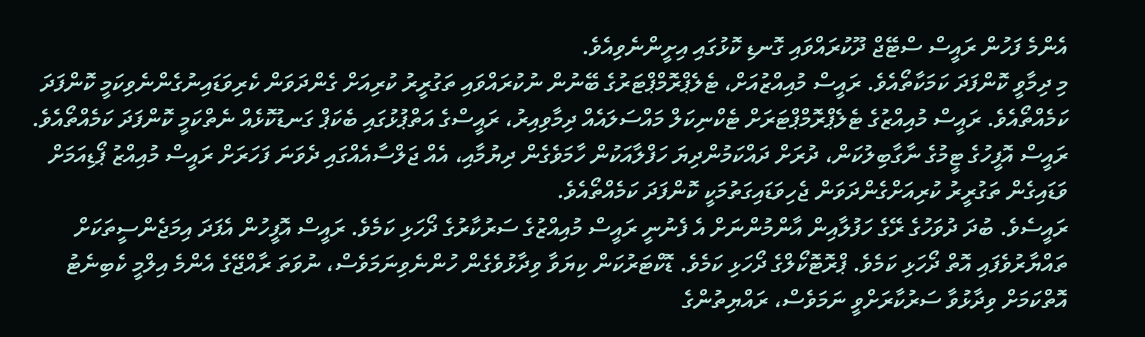އެންމެ ފަހުން ރައީސް ސްޓޭޖް ދޫކުރައްވައި ގޮނޑި ކޮޅުގައި އިށީންނެވިއެވެ.
މި ދިމާވީ ކޮންފަދަ ކަމަކާތޯއެވެ. ރައީސް މުއިއްޒުއަށް، ޓެލެޕްރޮމްޕްޓަރުގެ ބޭނުން ނުކުރައްވައި ތަގުރީރު ކުރިއަށް ގެންދަވަން ކެރިވަޑައިނުގެންނެވިކަމީ ކޮންފަދަ ކަމެއްތޯއެވެ. ރައީސް މުއިއްޒުގެ ޓެލެޕްރޮމްޕްޓަރަށް ޓެކްނިކަލް މައްސަލައެއް ދިމާވިއިރު، ރައީސްގެ އަތްޕުޅުގައި ބެކަޕް ގަނޑުކޮޅެއް ނެތްކަމީ ކޮންފަދަ ކަމެއްތޯއެވެ. ރައީސް އޮފީހުގެ ޓީމުގެ ނާގާބިލުކަން، ދުރަށް ދައްކަމުންދިޔަ ހަފްލާއަކުން ހާމަވެގެން ދިޔުމާއި، އެއް ޖަލްސާއެއްގައި ދެވަނަ ފަހަރަށް ރައީސް މުއިއްޒު ޕޯޑިއަމަށް ވަޑައިގެން ތަގުރީރު ކުރިއަށްގެންދަވަން ޖެހިވަޑައިގަތުމަކީ ކޮންފަދަ ކަމެއްތޯއެވެ.
ރައީސެވެ. ބުދަ ދުވަހުގެ ރޭގެ ހަފުލާއިން އާންމުންނަށް އެ ފެނުނީ ރައީސް މުއިއްޒުގެ ސަރުކާރުގެ ދޯހަޅި ކަމެވެ. ރައީސް އޮފީހުން އެފަދަ އިމަޖެންސީތަކަށް ތައްޔާރުވެފައި އޮތް ދޯހަޅި ކަމެވެ. ޕްރޮޓޮކޯލްގެ ދޯހަޅި ކަމެވެ. ޑޮކްޓަރުކަން ކިޔަވާ ވިދާޅުވެގެން ހުންނެވިނަމަވެސް، ނުވަތަ ރާއްޖޭގެ އެންމެ އިލްމީ ކެބިނެޓު އޮތްކަމަށް ވިދާޅުވާ ސަރުކާރަށްވީ ނަމަވެސް، ރައްޔިތުންގެ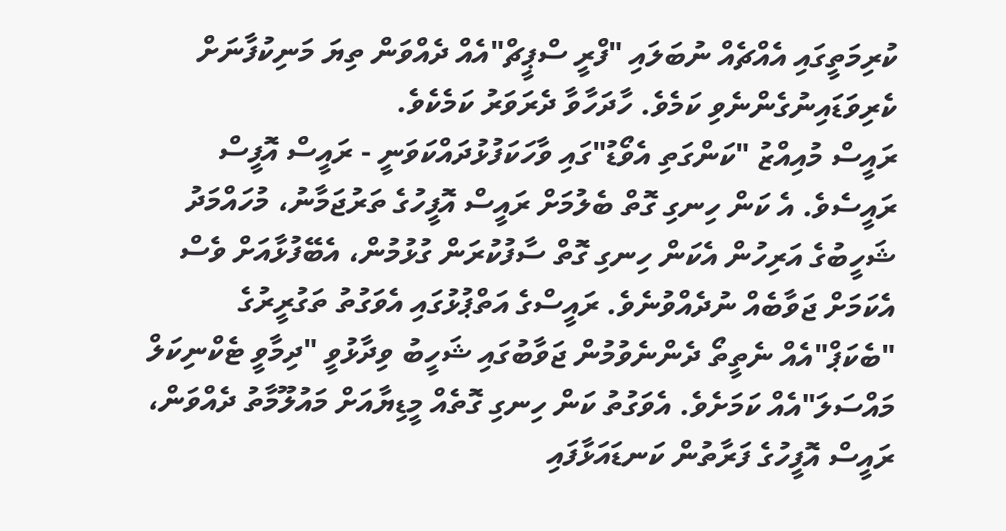ކުރިމަތީގައި އެއްޗެއް ނުބަލައި "ފްރީ ސްޕީޗް"އެއް ދެއްވަން ތިޔަ މަނިކުފާނަށް ކެރިވަޑައިނުގެންނެވި ކަމެވެ. ހާދަހާވާ ދެރަވަރު ކަމެކެވެ.
ރައީސް މުއިއްޒު "ކަންގަތި އެވޯޑު"ގައި ވާހަކަފުޅުދައްކަވަނީ - ރައީސް އޮފީސް
ރައީސެވެ. އެ ކަން ހިނގި ގޮތް ބެލުމަށް ރައީސް އޮފީހުގެ ތަރުޖަމާނު، މުހައްމަދު ޝަހީބުގެ އަރިހުން އެކަން ހިނގި ގޮތް ސާފުކުރަން ގުޅުމުން، އެބޭފުޅާއަށް ވެސް އެކަމަށް ޖަވާބެއް ނުދެއްވުނެވެ. ރައީސްގެ އަތްޕުޅުގައި އެވަގުތު ތަގުރީރުގެ "ބެކަޕް"އެއް ނެތީތޯ ދެންނެވުމުން ޖަވާބުގައި ޝަހީބު ވިދާޅުވީ "ދިމާވީ ޓެކްނިކަލް މައްސަލަ"އެއް ކަމަށެވެ. އެވަގުތު ކަން ހިނގި ގޮތެއް މީޑިޔާއަށް މައުލޫމާތު ދެއްވަން، ރައީސް އޮފީހުގެ ފަރާތުން ކަނޑައަޅާފައި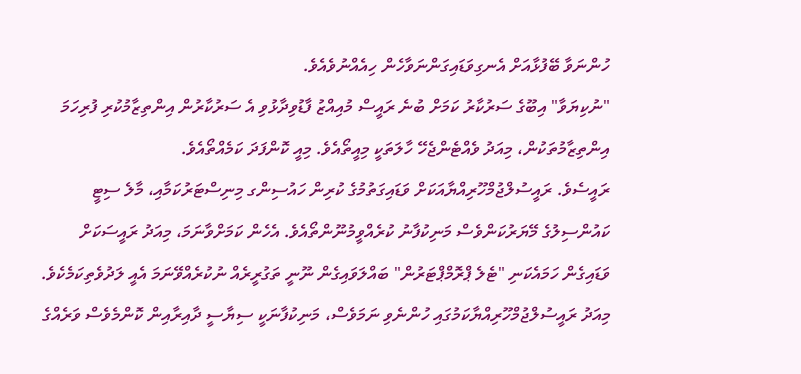ހުންނަވާ ބޭފުޅާއަށް އެނގިވަޑައިގަންނަވާހެން ހިއެއްނުވެއެވެ.
"ނުކިޔަވާ" އިބޫގެ ސަރުކާރު ކަމަށް ބުނެ ރައީސް މުއިއްޒު ފާޑުވިދާޅުވި އެ ސަރުކާރުން އިންތިޒާމުކުރި ފުރިހަމަ އިންތިޒާމުތަކުން، މިއަދު ވެއްޓެންޖެހޭ ހާލަތަކީ މިއީތޯއެވެ. މިއީ ކޮންފަދަ ކަމެއްތޯއެވެ.
ރައީސެވެ. ރައީސުލްޖުމްހޫރިއްޔާއަކަށް ވަޑައިގަތުމުގެ ކުރިން ހައުސިންގ މިނިސްޓަރުކަމާއި، މާލެ ސިޓީ ކައުންސިލުގެ މޭޔަރުކަންވެސް މަނިކުފާނު ކުރެއްވީމުނޫންތޯއެވެ. އެހެން ކަމަށްވާނަމަ، މިއަދު ރައީސަކަށް ވަޑައިގެން ހަމައެކަނި "ޓެލެ ޕްރޮމްޕްޓަރުން" ބައްލަވައިގެން ނޫނީ ތަގުރީރެއް ނުކުރެއްވޭނަމަ އެއީ ލަދުވެތިކަމެކެވެ. މިއަދު ރައީސުލްޖުމްހޫރިއްޔާކަމުގައި ހުންނެވި ނަމަވެސް، މަނިކުފާނަކީ ސިޔާސީ ދާއިރާއިން ކޮންމެވެސް ވަރެއްގެ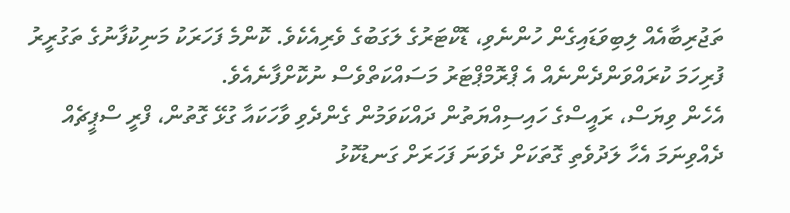ތަޖުރިބާއެއް ލިބިވަޑައިގެން ހުންނެވި، ޑޮކްޓަރުގެ ލަގަބުގެ ވެރިއެކެވެ. ކޮންމެ ފަހަރަކު މަނިކުފާނުގެ ތަގުރީރު ފުރިހަމަ ކުރައްވަންދެންނެއް އެ ޕްރޮމްޕްޓަރު މަސައްކަތްވެސް ނުކޮށްފާނެއެވެ.
އެހެން ވިޔަސް، ރައީސްގެ ހައިސިއްޔަތުން ދައްކަވަމުން ގެންދެވި ވާހަކައާ ގުޅޭ ގޮތުން، ފްރީ ސްޕީޗެއް ދެއްވިނަމަ އެހާ ލަދުވެތި ގޮތަކަށް ދެވަނަ ފަހަރަށް ގަނޑުކޮޅު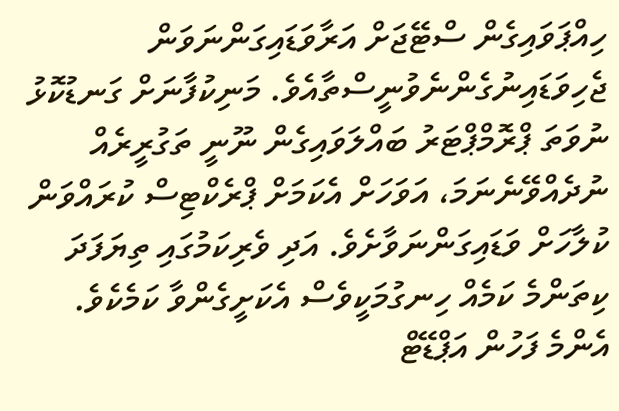ހިއްޕަވައިގެން ސްޓޭޖަށް އަރާވަޑައިގަންނަވަން ޖެހިވަޑައިނުގެންނެވުނީސްތާއެވެ. މަނިކުފާނަށް ގަނޑުކޮޅު ނުވަތަ ޕްރޮމްޕްޓަރު ބައްލަވައިގެން ނޫނީ ތަގުރީރެއް ނުދެއްވޭނެނަމަ، އަވަހަށް އެކަމަށް ޕްރެކްޓިސް ކުރައްވަން ކުލާހަށް ވަޑައިގަންނަވާށެވެ. އަދި ވެރިކަމުގައި ތިޔަފަދަ ކިތަންމެ ކަމެއް ހިނގުމަކީވެސް އެކަށީގެންވާ ކަމެކެވެ.
އެންމެ ފަހުން އަޕްޑޭޓް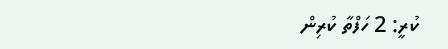ކުރީ: 2 ހަފްތާ ކުރިން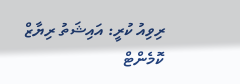ރިވިއު ކުރީ: އައިޝަތު ރިޔާޒް
ކޮމެންޓް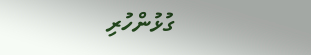ގުޅުންހުރި